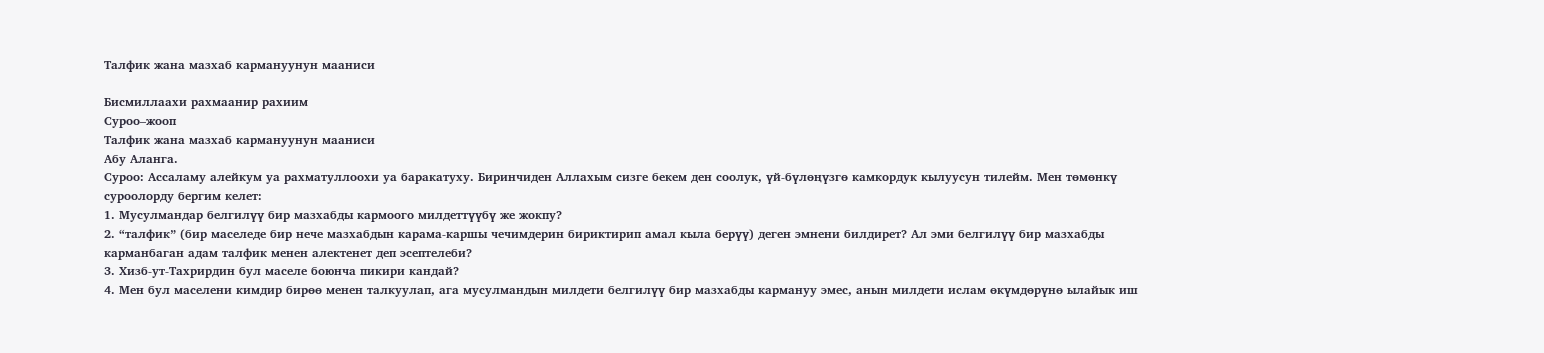Талфик жана мазхаб кармануунун мааниси

Бисмиллаахи рахмаанир рахиим
Суроо–жооп
Талфик жана мазхаб кармануунун мааниси
Абу Аланга.
Суроо: Ассаламу алейкум уа рахматуллоохи уа баракатуху. Биринчиден Аллахым сизге бекем ден соолук, үй-бүлөңүзгө камкордук кылуусун тилейм. Мен төмөнкү суроолорду бергим келет:
1. Мусулмандар белгилүү бир мазхабды кармоого милдеттүүбү же жокпу?
2. “талфик” (бир маселеде бир нече мазхабдын карама-каршы чечимдерин бириктирип амал кыла берүү) деген эмнени билдирет? Ал эми белгилүү бир мазхабды карманбаган адам талфик менен алектенет деп эсептелеби?
3. Хизб-ут-Тахрирдин бул маселе боюнча пикири кандай?
4. Мен бул маселени кимдир бирөө менен талкуулап, ага мусулмандын милдети белгилүү бир мазхабды кармануу эмес, анын милдети ислам өкүмдөрүнө ылайык иш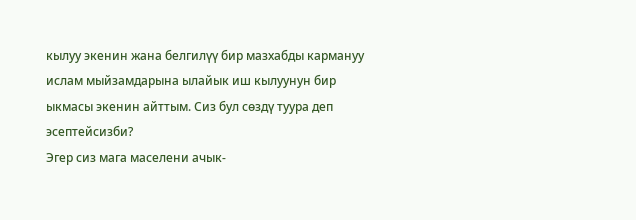кылуу экенин жана белгилүү бир мазхабды кармануу ислам мыйзамдарына ылайык иш кылуунун бир ыкмасы экенин айттым. Сиз бул сөздү туура деп эсептейсизби?
Эгер сиз мага маселени ачык-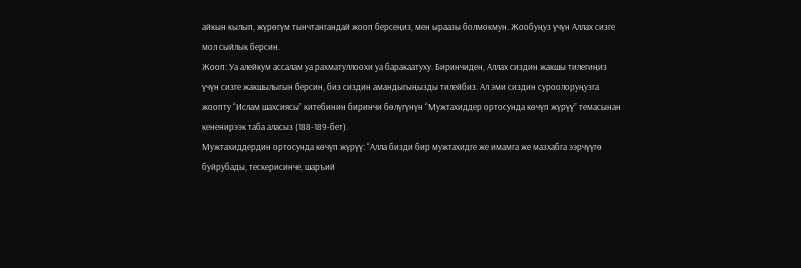айкын кылып, жүрөгүм тынчтангандай жооп берсеңиз, мен ыраазы болмокмун. Жообуңуз үчүн Аллах сизге мол сыйлык берсин.
Жооп: Уа алейкум ассалам уа рахматуллоохи уа баракаатуху. Биринчиден, Аллах сиздин жакшы тилегиңиз үчүн сизге жакшылыгын берсин, биз сиздин амандыгыңызды тилейбиз. Ал эми сиздин суроолоруңузга жоопту “Ислам шахсиясы” китебинин биринчи бөлүгүнүн “Мужтахиддер ортосунда көчүп жүрүү” темасынан кененирээк таба аласыз (188-189-бет).
Мужтахиддердин ортосунда көчүп жүрүү: “Алла бизди бир мужтахидге же имамга же мазхабга ээрчүүгө буйрубады, тескерисинче, шаръий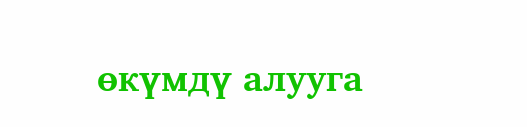өкүмдү алууга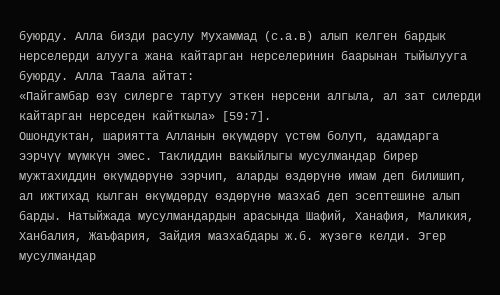буюрду. Алла бизди расулу Мухаммад (с.а.в) алып келген бардык нерселерди алууга жана кайтарган нерселеринин баарынан тыйылууга буюрду. Алла Таала айтат:
«Пайгамбар өзү силерге тартуу эткен нерсени алгыла, ал зат силерди кайтарган нерседен кайткыла» [59:7].
Ошондуктан, шариятта Алланын өкүмдөрү үстөм болуп, адамдарга ээрчүү мүмкүн эмес. Таклиддин вакыйлыгы мусулмандар бирер мужтахиддин өкүмдөрүнө ээрчип, аларды өздөрүнө имам деп билишип, ал ижтихад кылган өкүмдөрдү өздөрүнө мазхаб деп эсептешине алып барды. Натыйжада мусулмандардын арасында Шафий, Ханафия, Маликия, Ханбалия, Жаъфария, Зайдия мазхабдары ж.б. жүзөгө келди. Эгер мусулмандар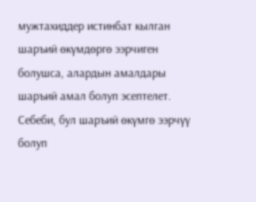мужтахиддер истинбат кылган шаръий өкүмдөргө ээрчиген болушса, алардын амалдары шаръий амал болуп эсептелет. Себеби, бул шаръий өкүмгө ээрчүү болуп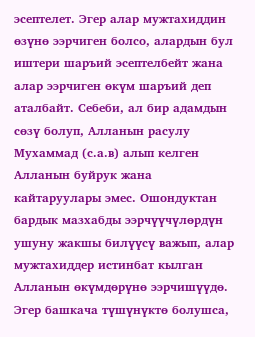эсептелет. Эгер алар мужтахиддин өзүнө ээрчиген болсо, алардын бул иштери шаръий эсептелбейт жана алар ээрчиген өкүм шаръий деп аталбайт. Себеби, ал бир адамдын сөзү болуп, Алланын расулу Мухаммад (с.а.в) алып келген Алланын буйрук жана кайтаруулары эмес. Ошондуктан бардык мазхабды ээрчүүчүлөрдүн ушуну жакшы билүүсү важып, алар мужтахиддер истинбат кылган Алланын өкүмдөрүнө ээрчишүүдө. Эгер башкача түшүнүктө болушса,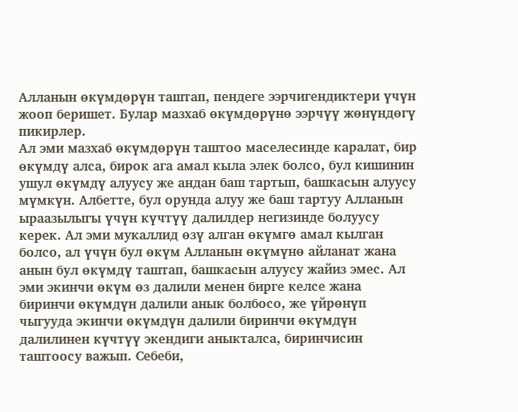Алланын өкүмдөрүн таштап, пендеге ээрчигендиктери үчүн жооп беришет. Булар мазхаб өкүмдөрүнө ээрчүү жөнүндөгү пикирлер.
Ал эми мазхаб өкүмдөрүн таштоо маселесинде каралат, бир өкүмдү алса, бирок ага амал кыла элек болсо, бул кишинин ушул өкүмдү алуусу же андан баш тартып, башкасын алуусу мүмкүн. Албетте, бул орунда алуу же баш тартуу Алланын ыраазылыгы үчүн күчтүү далилдер негизинде болуусу керек. Ал эми мукаллид өзү алган өкүмгө амал кылган болсо, ал үчүн бул өкүм Алланын өкүмүнө айланат жана анын бул өкүмдү таштап, башкасын алуусу жайиз эмес. Ал эми экинчи өкүм өз далили менен бирге келсе жана биринчи өкүмдүн далили анык болбосо, же үйрөнүп чыгууда экинчи өкүмдүн далили биринчи өкүмдүн далилинен күчтүү экендиги аныкталса, биринчисин таштоосу важып. Себеби,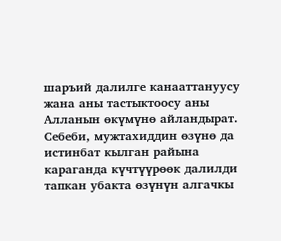шаръий далилге канааттануусу жана аны тастыктоосу аны Алланын өкүмүнө айландырат. Себеби, мужтахиддин өзүнө да истинбат кылган райына караганда күчтүүрөөк далилди тапкан убакта өзүнүн алгачкы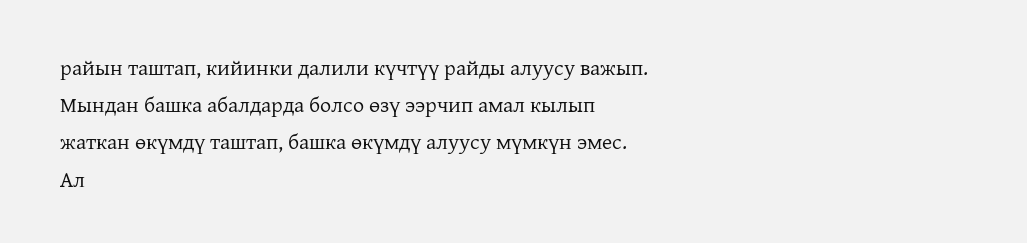райын таштап, кийинки далили күчтүү райды алуусу важып. Мындан башка абалдарда болсо өзү ээрчип амал кылып жаткан өкүмдү таштап, башка өкүмдү алуусу мүмкүн эмес. Ал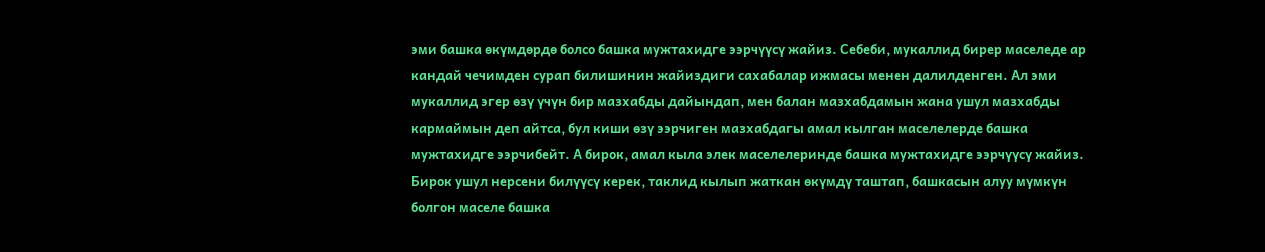эми башка өкүмдөрдө болсо башка мужтахидге ээрчүүсү жайиз. Себеби, мукаллид бирер маселеде ар кандай чечимден сурап билишинин жайиздиги сахабалар ижмасы менен далилденген. Ал эми мукаллид эгер өзү үчүн бир мазхабды дайындап, мен балан мазхабдамын жана ушул мазхабды кармаймын деп айтса, бул киши өзү ээрчиген мазхабдагы амал кылган маселелерде башка мужтахидге ээрчибейт. А бирок, амал кыла элек маселелеринде башка мужтахидге ээрчүүсү жайиз. Бирок ушул нерсени билүүсү керек, таклид кылып жаткан өкүмдү таштап, башкасын алуу мүмкүн болгон маселе башка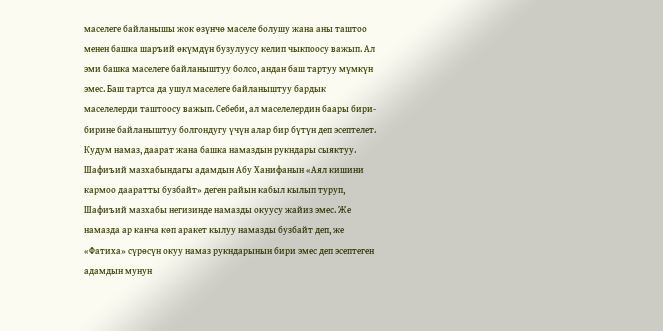маселеге байланышы жок өзүнчө маселе болушу жана аны таштоо менен башка шаръий өкүмдүн бузулуусу келип чыкпоосу важып. Ал эми башка маселеге байланыштуу болсо, андан баш тартуу мүмкүн эмес. Баш тартса да ушул маселеге байланыштуу бардык маселелерди таштоосу важып. Себеби, ал маселелердин баары бири-бирине байланыштуу болгондугу үчүн алар бир бүтүн деп эсептелет. Кудум намаз, даарат жана башка намаздын рукндары сыяктуу.
Шафиъий мазхабындагы адамдын Абу Ханифанын «Аял кишини кармоо дааратты бузбайт» деген райын кабыл кылып туруп, Шафиъий мазхабы негизинде намазды окуусу жайиз эмес. Же намазда ар канча көп аракет кылуу намазды бузбайт деп, же «Фатиха» сүрөсүн окуу намаз рукндарынын бири эмес деп эсептеген адамдын мунун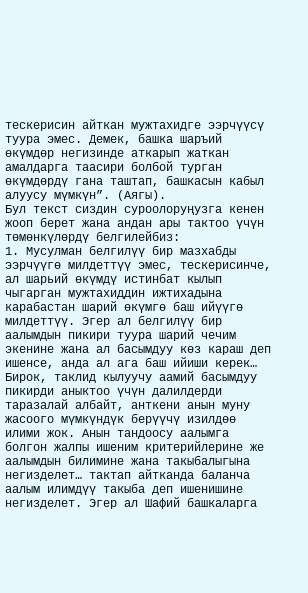тескерисин айткан мужтахидге ээрчүүсү туура эмес. Демек, башка шаръий өкүмдөр негизинде аткарып жаткан амалдарга таасири болбой турган өкүмдөрдү гана таштап, башкасын кабыл алуусу мүмкүн”. (Аягы).
Бул текст сиздин суроолоруңузга кенен жооп берет жана андан ары тактоо үчүн төмөнкүлөрдү белгилейбиз:
1. Мусулман белгилүү бир мазхабды ээрчүүгө милдеттүү эмес, тескерисинче, ал шарьий өкүмдү истинбат кылып чыгарган мужтахиддин ижтихадына карабастан шарий өкүмгө баш ийүүгө милдеттүү. Эгер ал белгилүү бир аалымдын пикири туура шарий чечим экенине жана ал басымдуу көз караш деп ишенсе, анда ал ага баш ийиши керек… Бирок, таклид кылуучу аамий басымдуу пикирди аныктоо үчүн далилдерди таразалай албайт, анткени анын муну жасоого мүмкүндүк берүүчү изилдөө илими жок. Анын тандоосу аалымга болгон жалпы ишеним критерийлерине же аалымдын билимине жана такыбалыгына негизделет… тактап айтканда баланча аалым илимдүү такыба деп ишенишине негизделет. Эгер ал Шафий башкаларга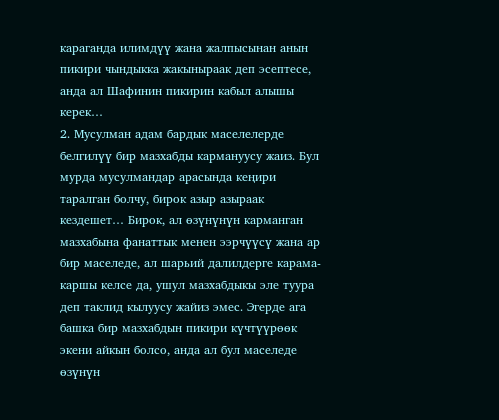караганда илимдүү жана жалпысынан анын пикири чындыкка жакыныраак деп эсептесе, анда ал Шафинин пикирин кабыл алышы керек…
2. Мусулман адам бардык маселелерде белгилүү бир мазхабды кармануусу жаиз. Бул мурда мусулмандар арасында кеңири таралган болчу, бирок азыр азыраак кездешет… Бирок, ал өзүнүнүн карманган мазхабына фанаттык менен ээрчүүсү жана ар бир маселеде, ал шарьий далилдерге карама-каршы келсе да, ушул мазхабдыкы эле туура деп таклид кылуусу жайиз эмес. Эгерде ага башка бир мазхабдын пикири күчтүүрөөк экени айкын болсо, анда ал бул маселеде өзүнүн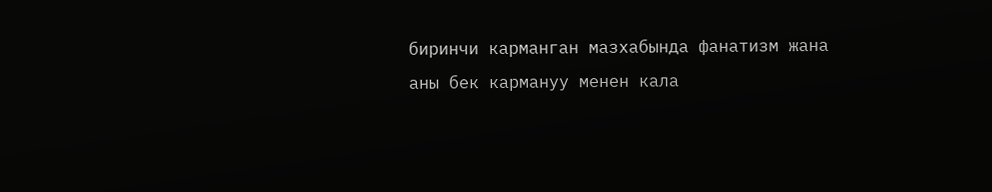биринчи карманган мазхабында фанатизм жана аны бек кармануу менен кала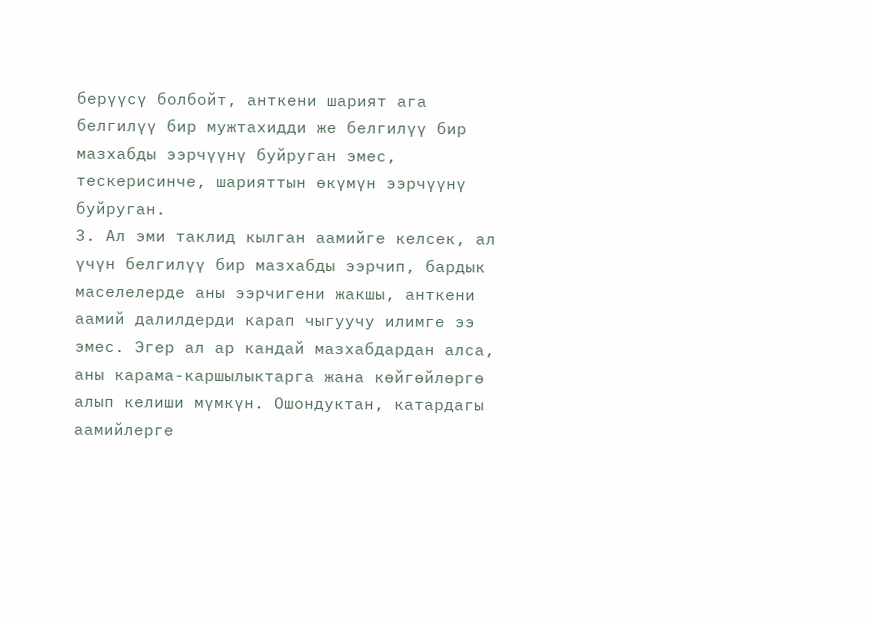берүүсү болбойт, анткени шарият ага белгилүү бир мужтахидди же белгилүү бир мазхабды ээрчүүнү буйруган эмес, тескерисинче, шарияттын өкүмүн ээрчүүнү буйруган.
3. Ал эми таклид кылган аамийге келсек, ал үчүн белгилүү бир мазхабды ээрчип, бардык маселелерде аны ээрчигени жакшы, анткени аамий далилдерди карап чыгуучу илимге ээ эмес. Эгер ал ар кандай мазхабдардан алса, аны карама-каршылыктарга жана көйгөйлөргө алып келиши мүмкүн. Ошондуктан, катардагы аамийлерге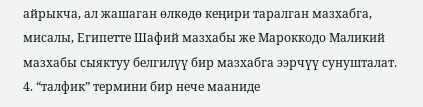айрыкча, ал жашаган өлкөдө кеңири таралган мазхабга, мисалы, Египетте Шафий мазхабы же Мароккодо Маликий мазхабы сыяктуу белгилүү бир мазхабга ээрчүү сунушталат.
4. “талфик” термини бир нече мааниде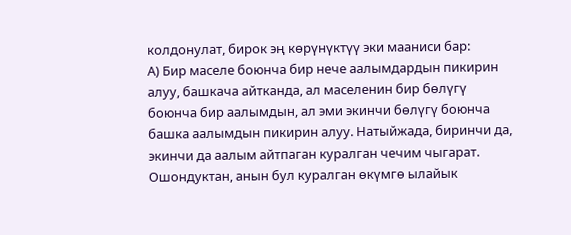колдонулат, бирок эң көрүнүктүү эки мааниси бар:
А) Бир маселе боюнча бир нече аалымдардын пикирин алуу, башкача айтканда, ал маселенин бир бөлүгү боюнча бир аалымдын, ал эми экинчи бөлүгү боюнча башка аалымдын пикирин алуу. Натыйжада, биринчи да, экинчи да аалым айтпаган куралган чечим чыгарат. Ошондуктан, анын бул куралган өкүмгө ылайык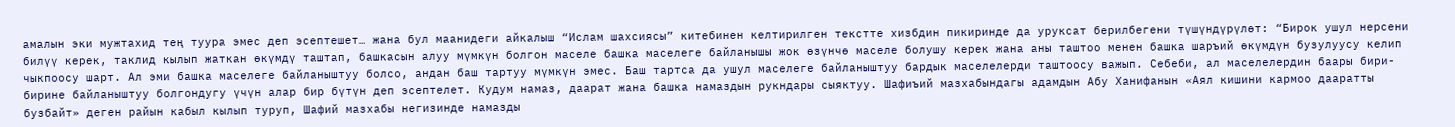амалын эки мужтахид тең туура эмес деп эсептешет… жана бул маанидеги айкалыш “Ислам шахсиясы” китебинен келтирилген текстте хизбдин пикиринде да уруксат берилбегени түшүндүрүлөт: “Бирок ушул нерсени билүү керек, таклид кылып жаткан өкүмдү таштап, башкасын алуу мүмкүн болгон маселе башка маселеге байланышы жок өзүнчө маселе болушу керек жана аны таштоо менен башка шаръий өкүмдүн бузулуусу келип чыкпоосу шарт. Ал эми башка маселеге байланыштуу болсо, андан баш тартуу мүмкүн эмес. Баш тартса да ушул маселеге байланыштуу бардык маселелерди таштоосу важып. Себеби, ал маселелердин баары бири-бирине байланыштуу болгондугу үчүн алар бир бүтүн деп эсептелет. Кудум намаз, даарат жана башка намаздын рукндары сыяктуу. Шафиъий мазхабындагы адамдын Абу Ханифанын «Аял кишини кармоо дааратты бузбайт» деген райын кабыл кылып туруп, Шафий мазхабы негизинде намазды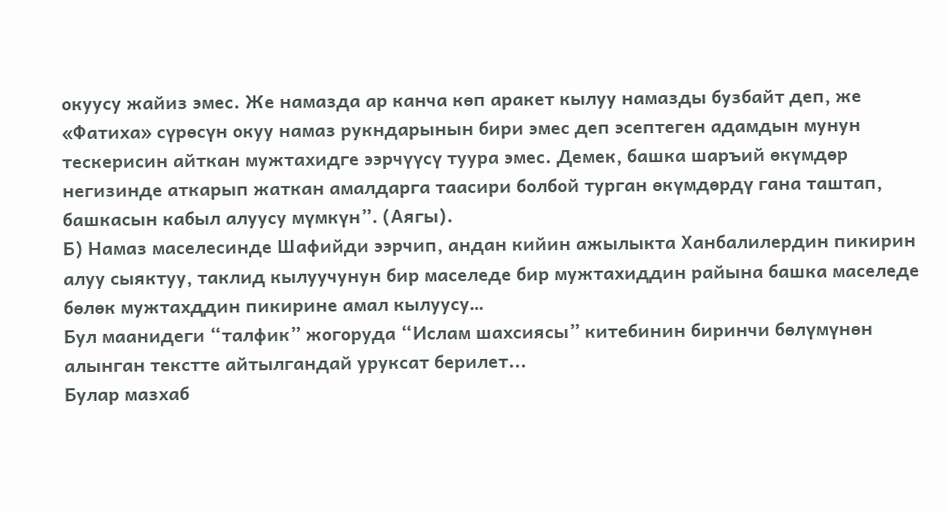окуусу жайиз эмес. Же намазда ар канча көп аракет кылуу намазды бузбайт деп, же «Фатиха» сүрөсүн окуу намаз рукндарынын бири эмес деп эсептеген адамдын мунун тескерисин айткан мужтахидге ээрчүүсү туура эмес. Демек, башка шаръий өкүмдөр негизинде аткарып жаткан амалдарга таасири болбой турган өкүмдөрдү гана таштап, башкасын кабыл алуусу мүмкүн”. (Аягы).
Б) Намаз маселесинде Шафийди ээрчип, андан кийин ажылыкта Ханбалилердин пикирин алуу сыяктуу, таклид кылуучунун бир маселеде бир мужтахиддин райына башка маселеде бөлөк мужтахддин пикирине амал кылуусу…
Бул маанидеги “талфик” жогоруда “Ислам шахсиясы” китебинин биринчи бөлүмүнөн алынган текстте айтылгандай уруксат берилет...
Булар мазхаб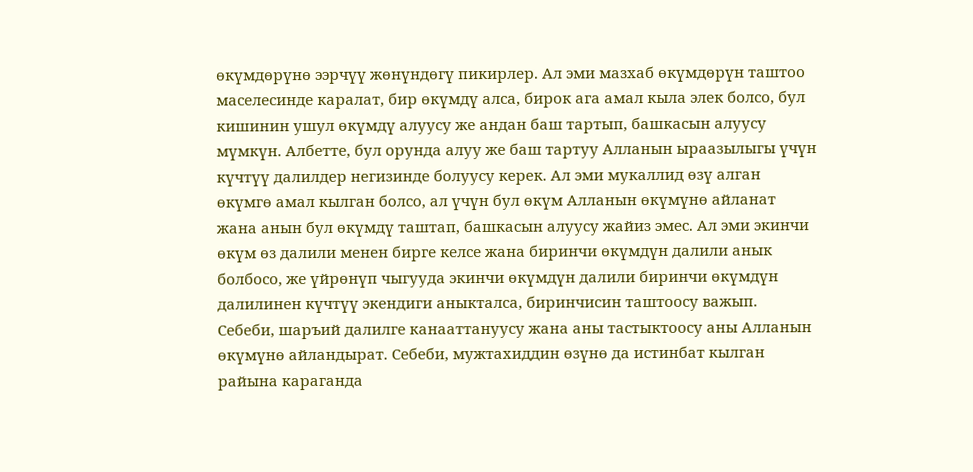өкүмдөрүнө ээрчүү жөнүндөгү пикирлер. Ал эми мазхаб өкүмдөрүн таштоо маселесинде каралат, бир өкүмдү алса, бирок ага амал кыла элек болсо, бул кишинин ушул өкүмдү алуусу же андан баш тартып, башкасын алуусу мүмкүн. Албетте, бул орунда алуу же баш тартуу Алланын ыраазылыгы үчүн күчтүү далилдер негизинде болуусу керек. Ал эми мукаллид өзү алган өкүмгө амал кылган болсо, ал үчүн бул өкүм Алланын өкүмүнө айланат жана анын бул өкүмдү таштап, башкасын алуусу жайиз эмес. Ал эми экинчи өкүм өз далили менен бирге келсе жана биринчи өкүмдүн далили анык болбосо, же үйрөнүп чыгууда экинчи өкүмдүн далили биринчи өкүмдүн далилинен күчтүү экендиги аныкталса, биринчисин таштоосу важып. Себеби, шаръий далилге канааттануусу жана аны тастыктоосу аны Алланын өкүмүнө айландырат. Себеби, мужтахиддин өзүнө да истинбат кылган райына караганда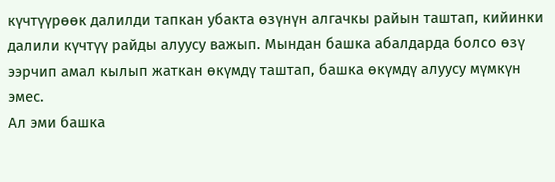күчтүүрөөк далилди тапкан убакта өзүнүн алгачкы райын таштап, кийинки далили күчтүү райды алуусу важып. Мындан башка абалдарда болсо өзү ээрчип амал кылып жаткан өкүмдү таштап, башка өкүмдү алуусу мүмкүн эмес.
Ал эми башка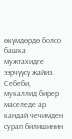өкүмдөрдө болсо башка мужтахидге ээрчүүсү жайиз. Себеби, мукаллид бирер маселеде ар кандай чечимден сурап билишинин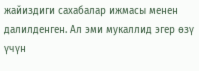жайиздиги сахабалар ижмасы менен далилденген. Ал эми мукаллид эгер өзү үчүн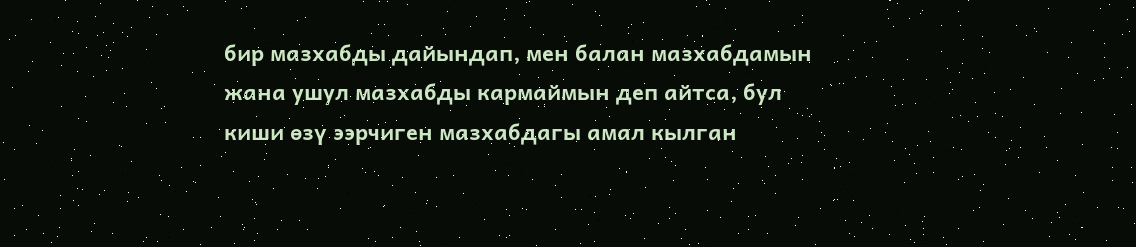бир мазхабды дайындап, мен балан мазхабдамын жана ушул мазхабды кармаймын деп айтса, бул киши өзү ээрчиген мазхабдагы амал кылган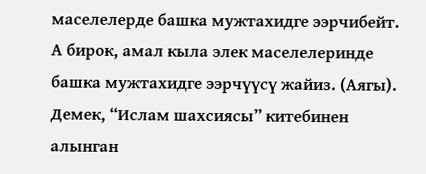маселелерде башка мужтахидге ээрчибейт. А бирок, амал кыла элек маселелеринде башка мужтахидге ээрчүүсү жайиз. (Аягы).
Демек, “Ислам шахсиясы” китебинен алынган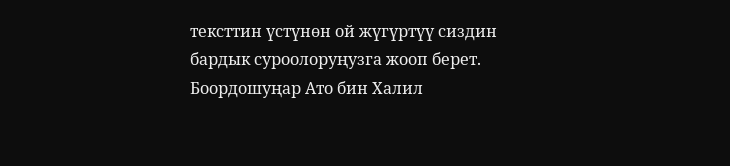тексттин үстүнөн ой жүгүртүү сиздин бардык суроолоруңузга жооп берет.
Боордошуңар Ато бин Халил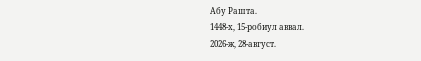Абу Рашта.
1448-х, 15-робиул аввал.
2026-ж, 28-август.